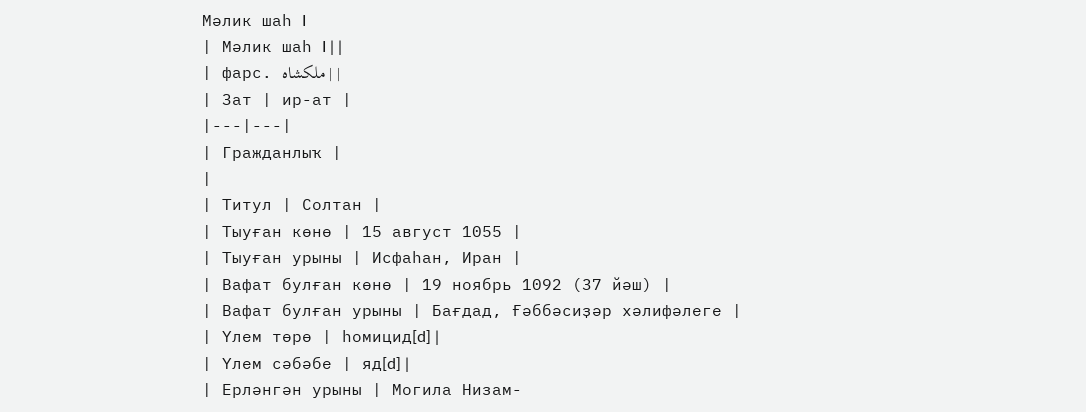Мәлик шаһ I
| Мәлик шаһ I | |
| фарс. ملكشاه | |
| Зат | ир-ат |
|---|---|
| Гражданлыҡ |
|
| Титул | Солтан |
| Тыуған көнө | 15 август 1055 |
| Тыуған урыны | Исфаһан, Иран |
| Вафат булған көнө | 19 ноябрь 1092 (37 йәш) |
| Вафат булған урыны | Бағдад, Ғәббәсиҙәр хәлифәлеге |
| Үлем төрө | һомицид[d] |
| Үлем сәбәбе | яд[d] |
| Ерләнгән урыны | Могила Низам-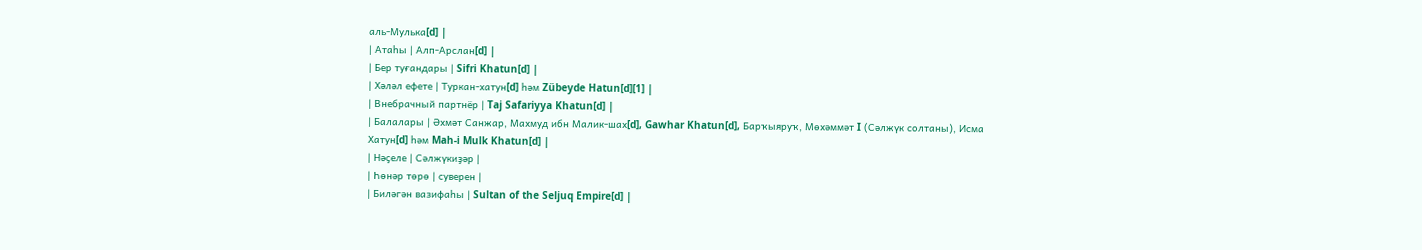аль-Мулька[d] |
| Атаһы | Алп-Арслан[d] |
| Бер туғандары | Sifri Khatun[d] |
| Хәләл ефете | Туркан-хатун[d] һәм Zübeyde Hatun[d][1] |
| Внебрачный партнёр | Taj Safariyya Khatun[d] |
| Балалары | Әхмәт Санжар, Махмуд ибн Малик-шах[d], Gawhar Khatun[d], Барҡыяруҡ, Мөхәммәт I (Сәлжүк солтаны), Исма Хатун[d] һәм Mah-i Mulk Khatun[d] |
| Нәҫеле | Сәлжүкиҙәр |
| Һөнәр төрө | суверен |
| Биләгән вазифаһы | Sultan of the Seljuq Empire[d] |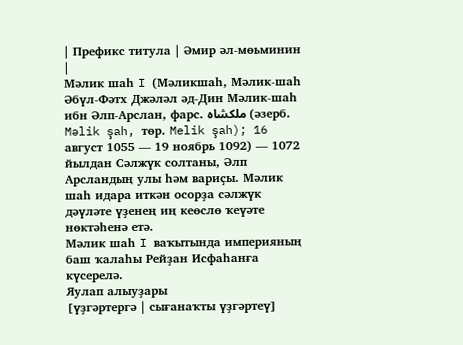| Префикс титула | Әмир әл-мөьминин |
Мәлик шаһ I (Мәликшаһ, Мәлик-шаһ Әбүл-Фәтх Джәләл әд-Дин Мәлик-шаһ ибн Әлп-Арслан, фарс. ملكشاه (әзерб. Məlik şah, төр. Melik şah); 16 август 1055 — 19 ноябрь 1092) — 1072 йылдан Сәлжүк солтаны, Әлп Арсландың улы һәм вариҫы. Мәлик шаһ идара иткән осорҙа сәлжүк дәүләте үҙенең иң кеөслө ҡеүәте нөктәһенә етә.
Мәлик шаһ I ваҡытында империяның баш ҡалаһы Рейҙан Исфаһанға күсерелә.
Яулап алыуҙары
[үҙгәртергә | сығанаҡты үҙгәртеү]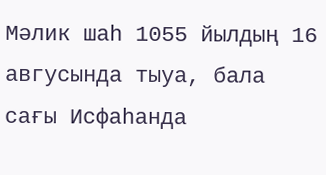Мәлик шаһ 1055 йылдың 16 авгусында тыуа, бала сағы Исфаһанда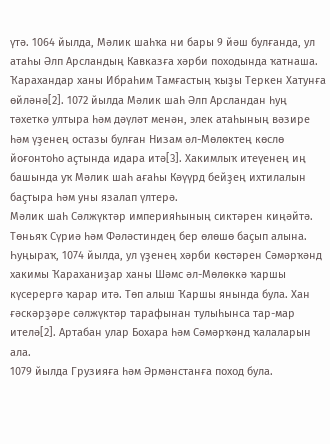үтә. 1064 йылда, Мәлик шаһҡа ни бары 9 йәш булғанда, ул атаһы Әлп Арсландың Кавказға хәрби походында ҡатнаша. Ҡарахандар ханы Ибраһим Тамғастың ҡыҙы Теркен Хатунға өйләнә[2]. 1072 йылда Мәлик шаһ Әлп Арсландан һуң тәхеткә ултыра һәм дәүләт менән, элек атаһының вәзире һәм үҙенең остазы булған Низам әл-Мөлөктең көслө йоғонтоһо аҫтында идара итә[3]. Хакимлыҡ итеүенең иң башында уҡ Мәлик шаһ ағаһы Кәүүрд бейҙең ихтилалын баҫтыра һәм уны язалап үлтерә.
Мәлик шаһ Сәлжүктәр империяһының сиктәрен киңәйтә. Төньяҡ Сүриә һәм Фәләстиндең бер өлөшө баҫып алына.
Һуңыраҡ, 1074 йылда, ул үҙенең хәрби көстәрен Сәмәрҡәнд хакимы Ҡараханиҙар ханы Шәмс әл-Мөлөккә ҡаршы күсерергә ҡарар итә. Төп алыш Ҡаршы янында була. Хан ғәскәрҙәре сәлжүктәр тарафынан тулыһынса тар-мар ителә[2]. Артабан улар Бохара һәм Сәмәрҡәнд ҡалаларын ала.
1079 йылда Грузияға һәм Әрмәнстанға поход була.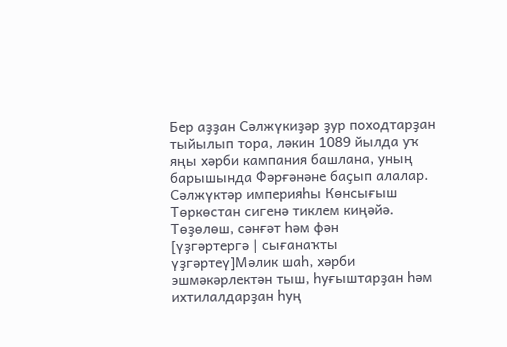Бер аҙҙан Сәлжүкиҙәр ҙур походтарҙан тыйылып тора, ләкин 1089 йылда уҡ яңы хәрби кампания башлана, уның барышында Фәрғәнәне баҫып алалар. Сәлжүктәр империяһы Көнсығыш Төркөстан сигенә тиклем киңәйә.
Төҙөлөш, сәнғәт һәм фән
[үҙгәртергә | сығанаҡты үҙгәртеү]Мәлик шаһ, хәрби эшмәкәрлектән тыш, һуғыштарҙан һәм ихтилалдарҙан һуң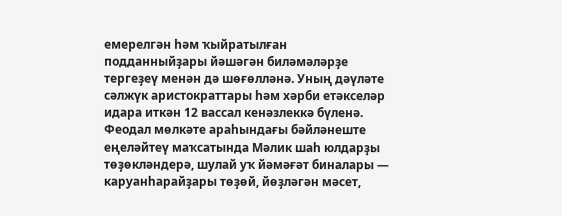емерелгән һәм ҡыйратылған подданныйҙары йәшәгән биләмәләрҙе тергеҙеү менән дә шөғөлләнә. Уның дәүләте сәлжүк аристократтары һәм хәрби етәкселәр идара иткән 12 вассал кенәзлеккә бүленә. Феодал мөлкәте араһындағы бәйләнеште еңеләйтеү маҡсатында Мәлик шаһ юлдарҙы төҙөкләндерә, шулай уҡ йәмәғәт биналары — каруанһарайҙары төҙөй, йөҙләгән мәсет,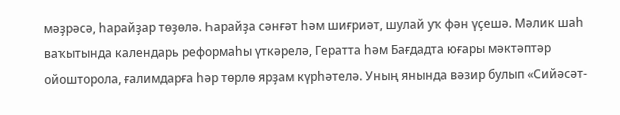мәҙрәсә, һарайҙар төҙөлә. Һарайҙа сәнғәт һәм шиғриәт, шулай уҡ фән үҫешә. Мәлик шаһ ваҡытында календарь реформаһы үткәрелә, Гератта һәм Бағдадта юғары мәктәптәр ойошторола, ғалимдарға һәр төрлө ярҙам күрһәтелә. Уның янында вәзир булып «Сийәсәт-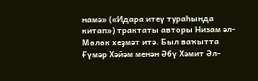намә» («Идара итеү тураһында китап») трактаты авторы Низам әл-Мөлөк хеҙмәт итә. Был ваҡытта Ғүмәр Хәйәм менән Әбү Хәмит Әл-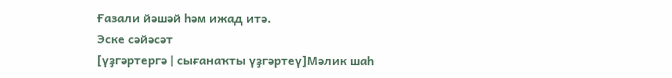Ғазали йәшәй һәм ижад итә.
Эске сәйәсәт
[үҙгәртергә | сығанаҡты үҙгәртеү]Мәлик шаһ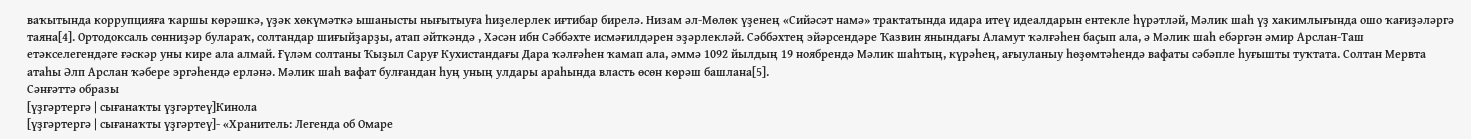ваҡытында коррупцияға ҡаршы көрәшкә, үҙәк хөкүмәткә ышанысты нығытыуға һиҙелерлек иғтибар бирелә. Низам әл-Мөлөк үҙенең «Сийәсәт намә» трактатында идара итеү идеалдарын ентекле һүрәтләй, Мәлик шаһ үҙ хакимлығында ошо ҡағиҙәләргә таяна[4]. Ортодоксаль сөнниҙәр булараҡ, солтандар шиғыйҙарҙы, атап әйткәндә , Хәсән ибн Сәббәхте исмәғилдәрен эҙәрлекләй. Сәббәхтең эйәрсендәре Ҡазвин янындағы Аламут ҡәлғәһен баҫып ала, ә Мәлик шаһ ебәргән әмир Арслан-Таш етәкселегендәге ғәскәр уны кире ала алмай. Ғүләм солтаны Ҡыҙыл Саруғ Кухистандағы Дара ҡәлғәһен ҡамап ала, әммә 1092 йылдың 19 ноябрендә Мәлик шаһтың, күрәһең, ағыуланыу һөҙөмтәһендә вафаты сәбәпле һуғышты туҡтата. Солтан Мервта атаһы Әлп Арслан ҡәбере эргәһендә ерләнә. Мәлик шаһ вафат булғандан һуң уның улдары араһында власть өсөн көрәш башлана[5].
Сәнғәттә образы
[үҙгәртергә | сығанаҡты үҙгәртеү]Кинола
[үҙгәртергә | сығанаҡты үҙгәртеү]- «Хранитель: Легенда об Омаре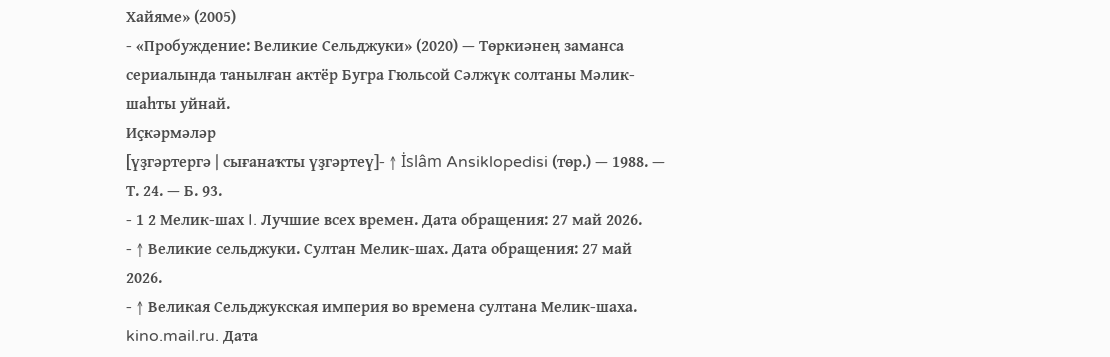Хайяме» (2005)
- «Пробуждение: Великие Сельджуки» (2020) — Төркиәнең заманса сериалында танылған актёр Бугра Гюльсой Сәлжүк солтаны Мәлик-шаһты уйнай.
Иҫкәрмәләр
[үҙгәртергә | сығанаҡты үҙгәртеү]- ↑ İslâm Ansiklopedisi (төр.) — 1988. — Т. 24. — Б. 93.
- 1 2 Мелик-шах I. Лучшие всех времен. Дата обращения: 27 май 2026.
- ↑ Великие сельджуки. Султан Мелик-шах. Дата обращения: 27 май 2026.
- ↑ Великая Сельджукская империя во времена султана Мелик-шаха. kino.mail.ru. Дата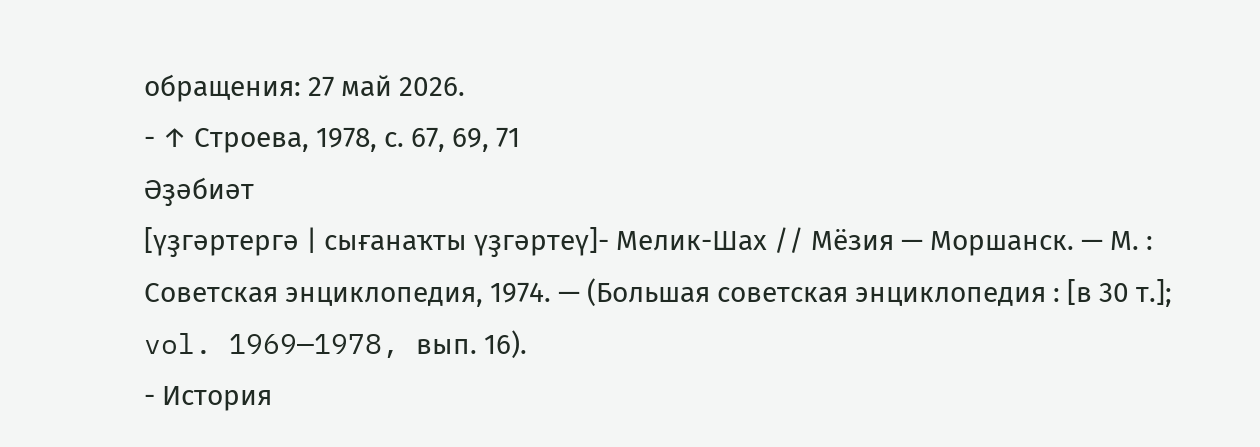обращения: 27 май 2026.
- ↑ Строева, 1978, с. 67, 69, 71
Әҙәбиәт
[үҙгәртергә | сығанаҡты үҙгәртеү]- Мелик-Шах // Мёзия — Моршанск. — М. : Советская энциклопедия, 1974. — (Большая советская энциклопедия : [в 30 т.]; vol. 1969—1978, вып. 16).
- История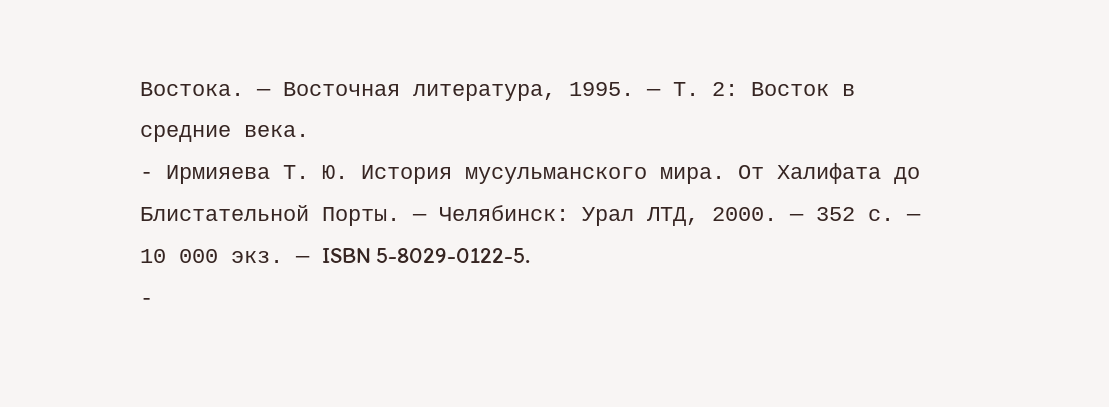Востока. — Восточная литература, 1995. — Т. 2: Восток в средние века.
- Ирмияева Т. Ю. История мусульманского мира. От Халифата до Блистательной Порты. — Челябинск: Урал ЛТД, 2000. — 352 с. — 10 000 экз. — ISBN 5-8029-0122-5.
-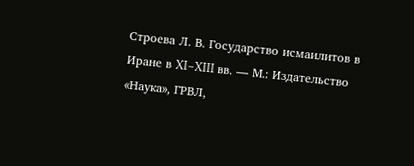Строева Л. В. Государство исмаилитов в Иране в XI–XIII вв. — М.: Издательство «Наука», ГРВЛ,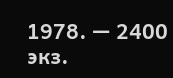1978. — 2400 экз.